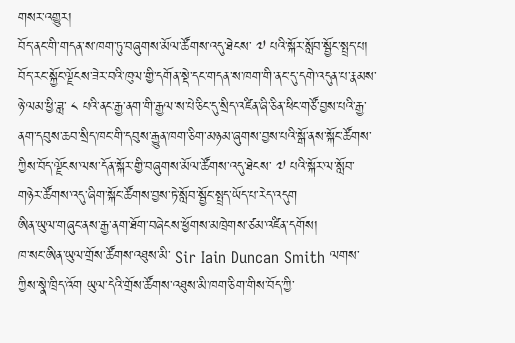གསར་འགྱུར།
བོད་ནང་གི་གདན་ས་ཁག་ཏུ་བཞུགས་མོལ་ཚོགས་འདུ་ཐེངས་ ༧ པའི་སྐོར་སློབ་སྦྱོང་སྤྲད་པ།
བོད་རང་སྐྱོང་ལྗོངས་ཟེར་བའི་ཁུལ་གྱི་དགོན་སྡེ་དང་གདན་ས་ཁག་གི་ནང་དུ་དགེ་འདུན་པ་རྣམས་ཉེ་ལམ་ཕྱི་ཟླ་ ༨ པའི་ནང་རྒྱ་ནག་གི་རྒྱལ་ས་པེ་ཅིང་དུ་སྲིད་འཛིན་ཞི་ཅིན་ཕིང་གཙོ་བྱས་པའི་རྒྱ་ནག་དབུས་ཆབ་སྲིད་ཁང་གི་དབུས་རྒྱུན་ཁག་ཅིག་མཉམ་ཞུགས་བྱས་པའི་སྒོ་ནས་སྐོང་ཚོགས་ཀྱིས་བོད་ལྗོངས་ལས་དོན་སྐོར་གྱི་བཞུགས་མོལ་ཚོགས་འདུ་ཐེངས་ ༧ པའི་སྐོར་ལ་སློབ་གཉེར་ཚོགས་འདུ་ཞིག་སྐོང་ཚོགས་བྱས་ཏེ་སློབ་སྦྱོང་སྤྲད་ཡོད་པ་རེད་འདུག
ཨིན་ཡུལ་གཞུང་ནས་རྒྱ་ནག་ཐོག་བཞེངས་ཕྱོགས་མཁྲེགས་ཙམ་འཛིན་དགོས།
ཁ་སང་ཨིན་ཡུལ་གྲོས་ཚོགས་འཐུས་མི་ Sir Iain Duncan Smith ལགས་ཀྱིས་སྣེ་ཁྲིད་འོག ཡུལ་དེའི་གྲོས་ཚོགས་འཐུས་མི་ཁག་ཅིག་གིས་བོད་ཀྱི་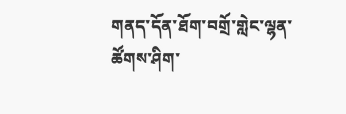གནད་དོན་ཐོག་བགྲོ་གླེང་ལྷན་ཚོགས་ཤིག་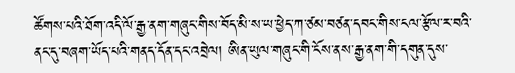ཚོགས་པའི་ཐོག་འདི་ལོ་རྒྱ་ནག་གཞུང་གིས་བོད་མི་ས་ཡ་ཕྱེད་ཀ་ཙམ་བཙན་དབང་གིས་ངལ་རྩོལ་ར་བའི་ནང་དུ་བཞག་ཡོད་པའི་གནད་དོན་དང་འབྲེལ། ཨིན་ཡུལ་གཞུང་གི་ངོས་ནས་རྒྱ་ནག་གི་དགུན་དུས་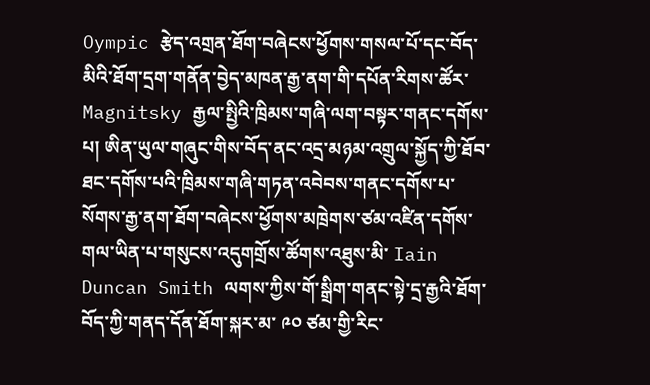Oympic རྩེད་འགྲན་ཐོག་བཞེངས་ཕྱོགས་གསལ་པོ་དང་བོད་མིའི་ཐོག་དྲག་གནོན་བྱེད་མཁན་རྒྱ་ནག་གི་དཔོན་རིགས་ཚོར་ Magnitsky རྒྱལ་སྤྱིའི་ཁྲིམས་གཞི་ལག་བསྟར་གནང་དགོས་པ། ཨིན་ཡུལ་གཞུང་གིས་བོད་ནང་འདྲ་མཉམ་འགྲུལ་སྐྱོད་ཀྱི་ཐོབ་ཐང་དགོས་པའི་ཁྲིམས་གཞི་གཏན་འབེབས་གནང་དགོས་པ་སོགས་རྒྱ་ནག་ཐོག་བཞེངས་ཕྱོགས་མཁྲེགས་ཙམ་འཛིན་དགོས་གལ་ཡིན་པ་གསུངས་འདུགགྲོས་ཚོགས་འཐུས་མི་ Iain Duncan Smith ལགས་ཀྱིས་གོ་སྒྲིག་གནང་སྟེ་དྲ་རྒྱའི་ཐོག་བོད་ཀྱི་གནད་དོན་ཐོག་སྐར་མ་ ༩༠ ཙམ་གྱི་རིང་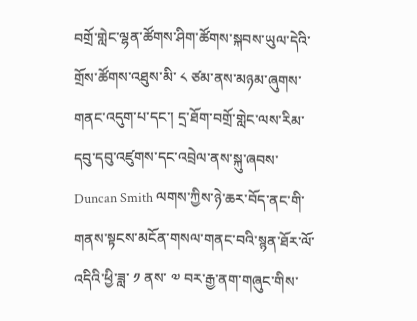བགྲོ་གླེང་ལྷན་ཚོགས་ཤིག་ཚོགས་སྐབས་ཡུལ་དེའི་གྲོས་ཚོགས་འཐུས་མི་ ༨ ཙམ་ནས་མཉམ་ཞུགས་གནང་འདུག་པ་དང་། དྲ་ཐོག་བགྲོ་གླེང་ལས་རིམ་དབུ་དབུ་འཛུགས་དང་འབྲེལ་ནས་སྐུ་ཞབས་ Duncan Smith ལགས་ཀྱིས་ཉེ་ཆར་བོད་ནང་གི་གནས་སྟངས་མངོན་གསལ་གནང་བའི་སྙན་ཐོར་ལོ་འདིའི་ཕྱི་ཟླ་ ༡ ནས་ ༧ བར་རྒྱ་ནག་གཞུང་གིས་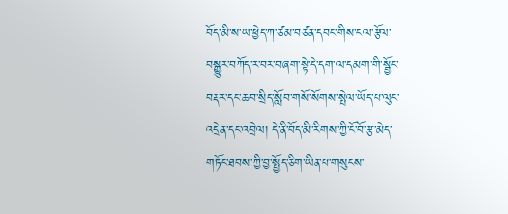བོད་མི་ས་ཡ་ཕྱེད་ཀ་ཙམ་བཙན་དབང་གིས་ངལ་རྩོལ་བསྒྱུར་བཀོད་ར་བར་བཞག་སྟེ་དེ་དག་ལ་དམག་གི་སྦྱོང་བརྡར་དང་ཆབ་སྲིད་སློབ་གསོ་སོགས་སྤེལ་ཡོད་པ་ལུང་འདྲེན་དང་འབྲེལ། དེ་ནི་བོད་མི་རིགས་ཀྱི་ངོ་བོ་རྩ་མེད་གཏོང་ཐབས་ཀྱི་བྱ་སྤྱོད་ཅིག་ཡིན་པ་གསུངས་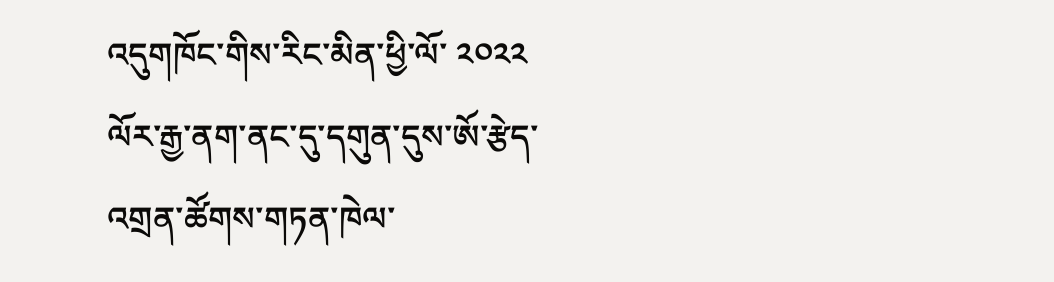འདུགཁོང་གིས་རིང་མིན་ཕྱི་ལོ་ ༢༠༢༢ ལོར་རྒྱ་ནག་ནང་དུ་དགུན་དུས་ཨོ་རྩེད་འགྲན་ཚོགས་གཏན་ཁེལ་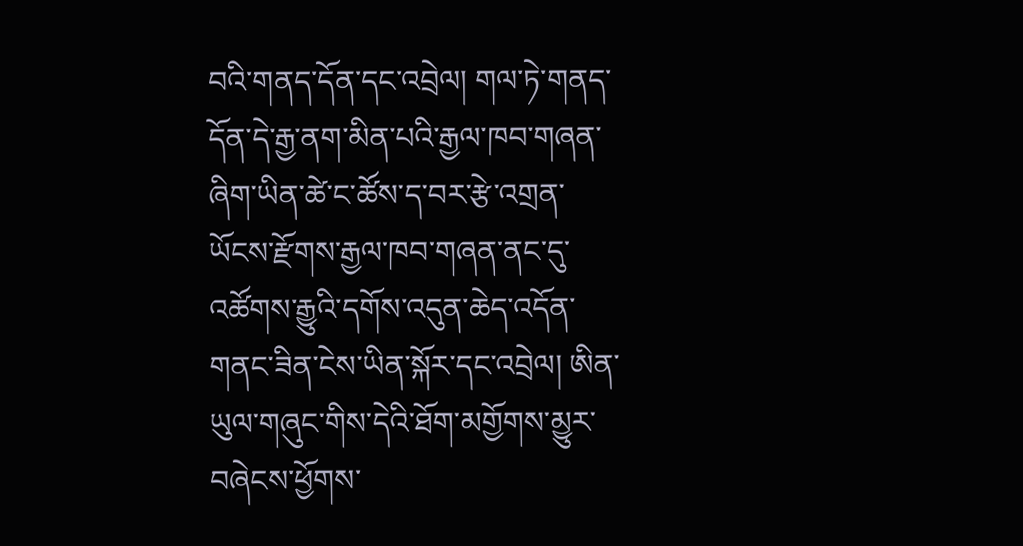བའི་གནད་དོན་དང་འབྲེལ། གལ་ཏེ་གནད་དོན་དེ་རྒྱ་ནག་མིན་པའི་རྒྱལ་ཁབ་གཞན་ཞིག་ཡིན་ཚེ་ང་ཚོས་ད་བར་རྩེ་འགྲན་ཡོངས་རྫོགས་རྒྱལ་ཁབ་གཞན་ནང་དུ་འཚོགས་རྒྱུའི་དགོས་འདུན་ཆེད་འདོན་གནང་ཟིན་ངེས་ཡིན་སྐོར་དང་འབྲེལ། ཨིན་ཡུལ་གཞུང་གིས་དེའི་ཐོག་མགྱོགས་མྱུར་བཞེངས་ཕྱོགས་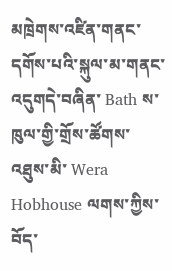མཁྲེགས་འཛིན་གནང་དགོས་པའི་སྐུལ་མ་གནང་འདུགདེ་བཞིན་ Bath ས་ཁུལ་གྱི་གྲོས་ཚོགས་འཐུས་མི་ Wera Hobhouse ལགས་ཀྱིས་བོད་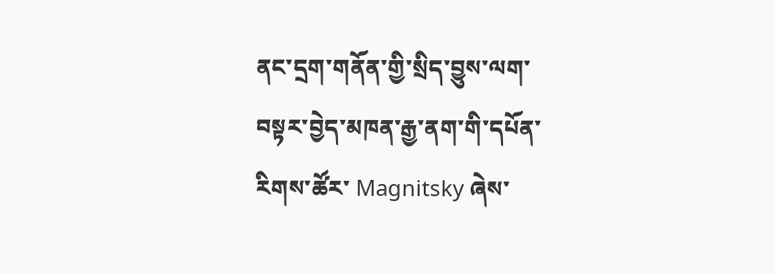ནང་དྲག་གནོན་གྱི་སྲིད་བྱུས་ལག་བསྟར་བྱེད་མཁན་རྒྱ་ནག་གི་དཔོན་རིགས་ཚོར་ Magnitsky ཞེས་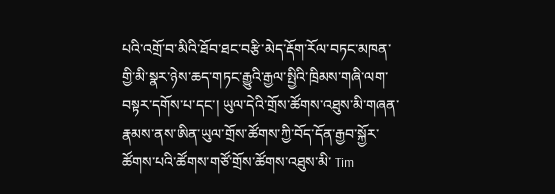པའི་འགྲོ་བ་མིའི་ཐོབ་ཐང་བརྩི་མེད་རྡོག་རོལ་བཏང་མཁན་གྱི་མི་སྣར་ཉེས་ཆད་གཏང་རྒྱུའི་རྒྱལ་སྤྱིའི་ཁྲིམས་གཞི་ལག་བསྟར་དགོས་པ་དང་། ཡུལ་དེའི་གྲོས་ཚོགས་འཐུས་མི་གཞན་རྣམས་ནས་ཨིན་ཡུལ་གྲོས་ཚོགས་ཀྱི་བོད་དོན་རྒྱབ་སྐྱོར་ཚོགས་པའི་ཚོགས་གཙོ་གྲོས་ཚོགས་འཐུས་མི་ Tim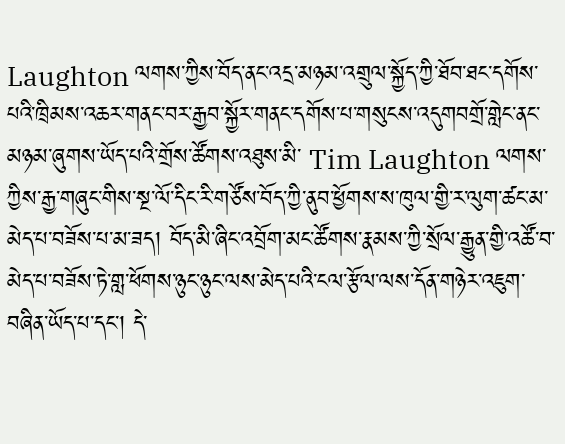Laughton ལགས་ཀྱིས་བོད་ནང་འདྲ་མཉམ་འགྲུལ་སྐྱོད་ཀྱི་ཐོབ་ཐང་དགོས་པའི་ཁྲིམས་འཆར་གནང་བར་རྒྱབ་སྐྱོར་གནང་དགོས་པ་གསུངས་འདུགབགྲོ་གླེང་ནང་མཉམ་ཞུགས་ཡོད་པའི་གྲོས་ཚོགས་འཐུས་མི་ Tim Laughton ལགས་ཀྱིས་རྒྱ་གཞུང་གིས་སྔ་ལོ་དིང་རི་གཙོས་བོད་ཀྱི་ནུབ་ཕྱོགས་ས་ཁུལ་གྱི་ར་ལུག་ཚང་མ་མེད་པ་བཟོས་པ་མ་ཟད། བོད་མི་ཞིང་འབྲོག་མང་ཚོགས་རྣམས་ཀྱི་སྲོལ་རྒྱུན་གྱི་འཚོ་བ་མེད་པ་བཟོས་ཏེ་གླ་ཕོགས་ཉུང་ཉུང་ལས་མེད་པའི་ངལ་རྩོལ་ལས་དོན་གཉེར་འཇུག་བཞིན་ཡོད་པ་དང་། དེ་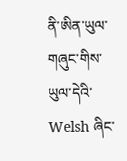ནི་ཨིན་ཡུལ་གཞུང་གིས་ཡུལ་དེའི་ Welsh ཞིང་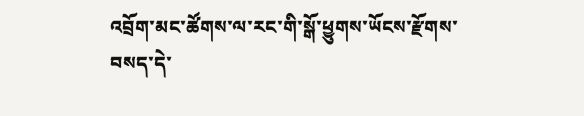འབྲོག་མང་ཚོགས་ལ་རང་གི་སྒོ་ཕྱུགས་ཡོངས་རྫོགས་བསད་དེ་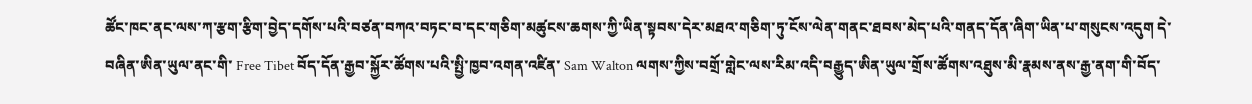ཚོང་ཁང་ནང་ལས་ཀ་རྩག་རྩིག་བྱེད་དགོས་པའི་བཙན་བཀའ་བཏང་བ་དང་གཅིག་མཚུངས་ཆགས་ཀྱི་ཡིན་སྟབས་དེར་མཐའ་གཅིག་ཏུ་ངོས་ལེན་གནང་ཐབས་མེད་པའི་གནད་དོན་ཞིག་ཡིན་པ་གསུངས་འདུག དེ་བཞིན་ཨིན་ཡུལ་ནང་གི་ Free Tibet བོད་དོན་རྒྱབ་སྐྱོར་ཚོགས་པའི་སྤྱི་ཁྱབ་འགན་འཛིན་ Sam Walton ལགས་ཀྱིས་བགྲོ་གླེང་ལས་རིམ་འདི་བརྒྱུད་ཨིན་ཡུལ་གྲོས་ཚོགས་འཐུས་མི་རྣམས་ནས་རྒྱ་ནག་གི་བོད་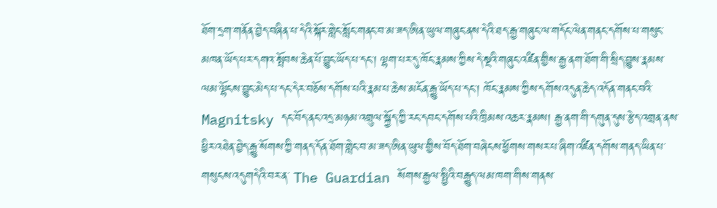ཐོག་དྲག་གནོན་བྱེད་བཞིན་པ་དེའི་སྐོར་གླེང་སློང་གནང་བ་མ་ཟད་ཨིན་ཡུལ་གཞུང་ནས་དེའི་ཐད་རྒྱ་གཞུང་ལ་གདོང་ལེན་གནང་དགོས་པ་གསུང་མཁན་ཡོད་པར་དགའ་སྤོབས་ཆེན་པོ་བྱུང་ཡོད་པ་དང་། ལྷག་པར་དུ་ཁོང་རྣམས་ཀྱིས་དེ་སྔའི་གཞུང་འཛིན་གྱིས་རྒྱ་ནག་ཐོག་གི་སྲིད་བྱུས་རྣམས་ལམ་ལྷོངས་བྱུང་མེད་པ་དང་དེར་བཅོས་དགོས་པའི་རྣམ་པ་ཆེས་མངོན་རྒྱུ་ཡོད་པ་དང་། ཁོང་རྣམས་ཀྱིས་དགོས་འདུན་ཆེད་འདོན་གནང་བའི་ Magnitsky དང་བོད་ནང་འདྲ་མཉམ་འགྲུལ་སྐྱོད་ཀྱི་རང་དབང་དགོས་པའི་ཁྲིམས་འཆར་རྣམས། རྒྱ་ནག་གི་དགུན་དུས་རྩེད་འགྲན་ནས་ཕྱིར་འཐེན་བྱེད་རྒྱུ་སོགས་ཀྱི་གནད་དོན་ཐོག་གླེང་བ་མ་ཟད་ཨིན་ཡུལ་གྱིས་བོད་ཐོག་བཞེངས་ཕྱོགས་གསར་པ་ཞིག་འཛིན་དགོས་གནད་ཡིན་པ་གསུངས་འདུགདེའི་བར་ན་ The Guardian སོགས་རྒྱལ་སྤྱིའི་བརྒྱུད་ལམ་ཁག་གིས་གནས་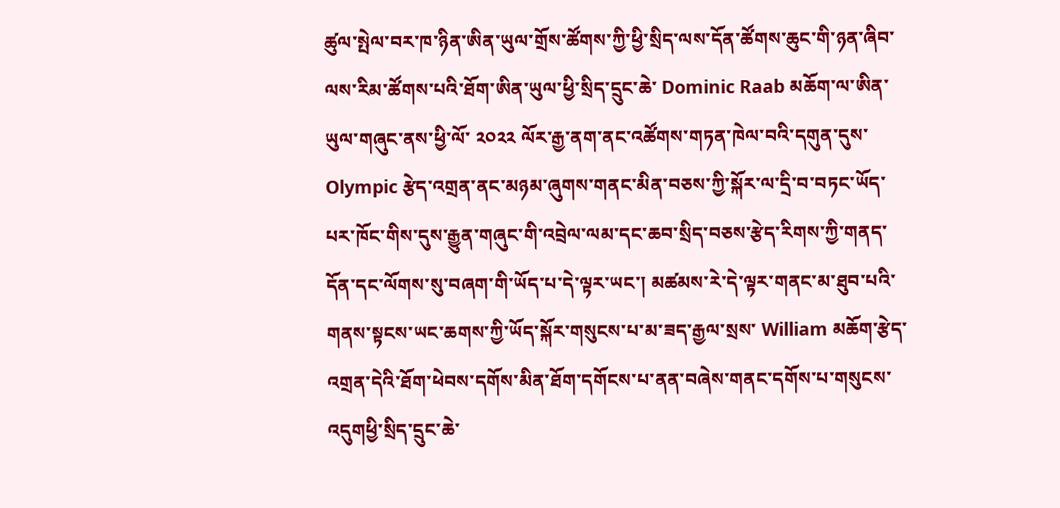ཚུལ་སྤེལ་བར་ཁ་ཉིན་ཨིན་ཡུལ་གྲོས་ཚོགས་ཀྱི་ཕྱི་སྲིད་ལས་དོན་ཚོགས་ཆུང་གི་ཉན་ཞིབ་ལས་རིམ་ཚོགས་པའི་ཐོག་ཨིན་ཡུལ་ཕྱི་སྲིད་དྲུང་ཆེ་ Dominic Raab མཆོག་ལ་ཨིན་ཡུལ་གཞུང་ནས་ཕྱི་ལོ་ ༢༠༢༢ ལོར་རྒྱ་ནག་ནང་འཚོགས་གཏན་ཁེལ་བའི་དགུན་དུས་ Olympic རྩེད་འགྲན་ནང་མཉམ་ཞུགས་གནང་མིན་བཅས་ཀྱི་སྐོར་ལ་དྲི་བ་བཏང་ཡོད་པར་ཁོང་གིས་དུས་རྒྱུན་གཞུང་གི་འབྲེལ་ལམ་དང་ཆབ་སྲིད་བཅས་རྩེད་རིགས་ཀྱི་གནད་དོན་དང་ལོགས་སུ་བཞག་གི་ཡོད་པ་དེ་ལྟར་ཡང་། མཚམས་རེ་དེ་ལྟར་གནང་མ་ཐུབ་པའི་གནས་སྟངས་ཡང་ཆགས་ཀྱི་ཡོད་སྐོར་གསུངས་པ་མ་ཟད་རྒྱལ་སྲས་ William མཆོག་རྩེད་འགྲན་དེའི་ཐོག་ཕེབས་དགོས་མིན་ཐོག་དགོངས་པ་ནན་བཞེས་གནང་དགོས་པ་གསུངས་འདུགཕྱི་སྲིད་དྲུང་ཆེ་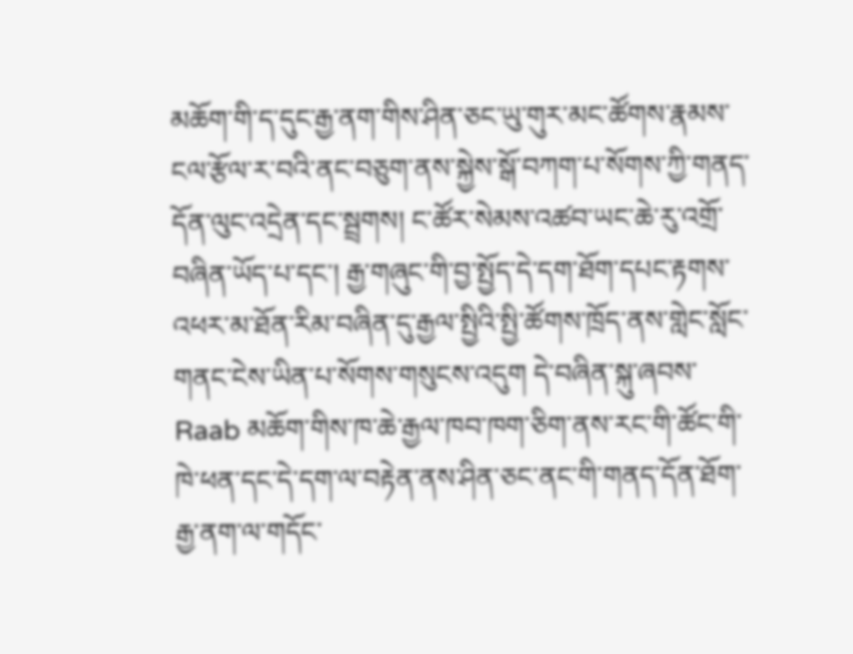མཆོག་གི་ད་དུང་རྒྱ་ནག་གིས་ཤིན་ཅང་ཡུ་གུར་མང་ཚོགས་རྣམས་ངལ་རྩོལ་ར་བའི་ནང་བཅུག་ནས་སྐྱེས་སྒོ་བཀག་པ་སོགས་ཀྱི་གནད་དོན་ལུང་འདྲེན་དང་སྦྲགས། ང་ཚོར་སེམས་འཚབ་ཡང་ཆེ་རུ་འགྲོ་བཞིན་ཡོད་པ་དང་། རྒྱ་གཞུང་གི་བྱ་སྤྱོད་དེ་དག་ཐོག་དཔང་རྟགས་འཕར་མ་ཐོན་རིམ་བཞིན་དུ་རྒྱལ་སྤྱིའི་སྤྱི་ཚོགས་ཁྲོད་ནས་གླེང་སློང་གནང་ངེས་ཡིན་པ་སོགས་གསུངས་འདུག དེ་བཞིན་སྐུ་ཞབས་ Raab མཆོག་གིས་ཁ་ཆེ་རྒྱལ་ཁབ་ཁག་ཅིག་ནས་རང་གི་ཚོང་གི་ཁེ་ཕན་དང་དེ་དག་ལ་བརྟེན་ནས་ཤིན་ཅང་ནང་གི་གནད་དོན་ཐོག་རྒྱ་ནག་ལ་གདོང་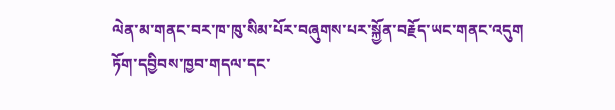ལེན་མ་གནང་བར་ཁ་ཁུ་སིམ་པོར་བཞུགས་པར་སྐྱོན་བརྗོད་ཡང་གནང་འདུག
ཏོག་དབྱིབས་ཁྱབ་གདལ་དང་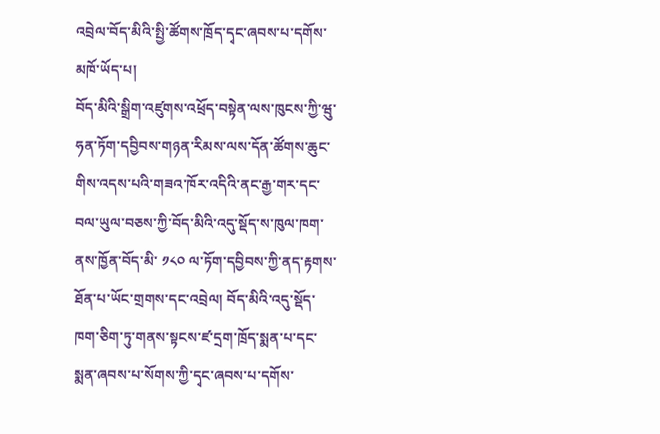འབྲེལ་བོད་མིའི་སྤྱི་ཚོགས་ཁྲོད་དྭང་ཞབས་པ་དགོས་མཁོ་ཡོད་པ།
བོད་མིའི་སྒྲིག་འཛུགས་འཕྲོད་བསྟེན་ལས་ཁུངས་ཀྱི་ཝུ་ཧན་ཏོག་དབྱིབས་གཉན་རིམས་ལས་དོན་ཚོགས་ཆུང་གིས་འདས་པའི་གཟའ་ཁོར་འདིའི་ནང་རྒྱ་གར་དང་བལ་ཡུལ་བཅས་ཀྱི་བོད་མིའི་འདུ་སྡོད་ས་ཁུལ་ཁག་ནས་ཁྱོན་བོད་མི་ ༡༨༠ ལ་ཏོག་དབྱིབས་ཀྱི་ནད་རྟགས་ཐོན་པ་ཡོང་གྲགས་དང་འབྲེལ། བོད་མིའི་འདུ་སྡོད་ཁག་ཅིག་ཏུ་གནས་སྟངས་ཛ་དྲག་ཁྲོད་སྨན་པ་དང་སྨན་ཞབས་པ་སོགས་ཀྱི་དྭང་ཞབས་པ་དགོས་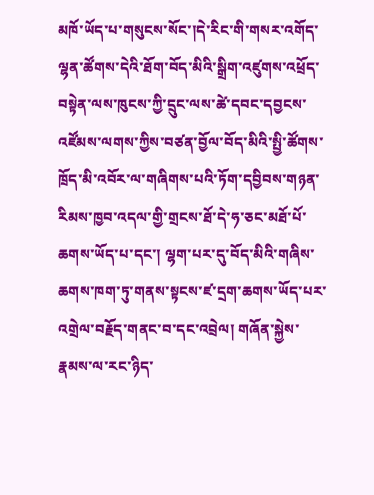མཁོ་ཡོད་པ་གསུངས་སོང་།དེ་རིང་གི་གསར་འགོད་ལྷན་ཚོགས་དེའི་ཐོག་བོད་མིའི་སྒྲིག་འཛུགས་འཕྲོད་བསྟེན་ལས་ཁུངས་ཀྱི་དྲུང་ལས་ཚེ་དབང་དབྱངས་འཛོམས་ལགས་ཀྱིས་བཙན་བྱོལ་བོད་མིའི་སྤྱི་ཚོགས་ཁྲོད་མི་འབོར་ལ་གཞིགས་པའི་ཏོག་དབྱིབས་གཉན་རིམས་ཁྱབ་འདལ་གྱི་གྲངས་ཐོ་དེ་ཧ་ཅང་མཐོ་པོ་ཆགས་ཡོད་པ་དང་། ལྷག་པར་དུ་བོད་མིའི་གཞིས་ཆགས་ཁག་ཏུ་གནས་སྟངས་ཛ་དྲག་ཆགས་ཡོད་པར་འགྲེལ་བརྗོད་གནང་བ་དང་འབྲེལ། གཞོན་སྐྱེས་རྣམས་ལ་རང་ཉིད་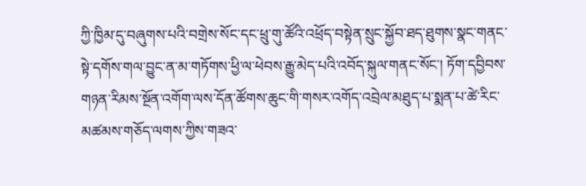ཀྱི་ཁྱིམ་དུ་བཞུགས་པའི་བགྲེས་སོང་དང་ཕྲུ་གུ་ཚོའི་འཕྲོད་བསྟེན་སྲུང་སྐྱོབ་ཐད་ཐུགས་སྣང་གནང་སྟེ་དགོས་གལ་བྱུང་ན་མ་གཏོགས་ཕྱི་ལ་ཕེབས་རྒྱུ་མེད་པའི་འབོད་སྐུལ་གནང་སོང་། ཏོག་དབྱིབས་གཉན་རིམས་སྔོན་འགོག་ལས་དོན་ཚོགས་ཆུང་གི་གསར་འགོད་འབྲེལ་མཐུད་པ་སྨན་པ་ཚེ་རིང་མཚམས་གཅོད་ལགས་ཀྱིས་གཟའ་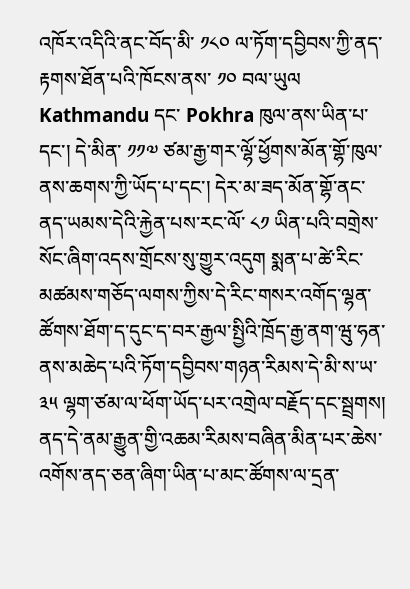འཁོར་འདིའི་ནང་བོད་མི་ ༡༨༠ ལ་ཏོག་དབྱིབས་ཀྱི་ནད་རྟགས་ཐོན་པའི་ཁོངས་ནས་ ༡༠ བལ་ཡུལ Kathmandu དང་ Pokhra ཁུལ་ནས་ཡིན་པ་དང་། དེ་མིན་ ༡༡༧ ཙམ་རྒྱ་གར་ལྷོ་ཕྱོགས་མོན་གྷོ་ཁུལ་ནས་ཆགས་ཀྱི་ཡོད་པ་དང་། དེར་མ་ཟད་མོན་གྷོ་ནང་ནད་ཡམས་དེའི་རྐྱེན་པས་རང་ལོ་ ༨༡ ཡིན་པའི་བགྲེས་སོང་ཞིག་འདས་གྲོངས་སུ་གྱུར་འདུག སྨན་པ་ཚེ་རིང་མཚམས་གཅོད་ལགས་ཀྱིས་དེ་རིང་གསར་འགོད་ལྷན་ཚོགས་ཐོག་ད་དུང་ད་བར་རྒྱལ་སྤྱིའི་ཁྲོད་རྒྱ་ནག་ཝུ་ཧན་ནས་མཆེད་པའི་ཏོག་དབྱིབས་གཉན་རིམས་དེ་མི་ས་ཡ་ ༣༥ ལྷག་ཙམ་ལ་ཕོག་ཡོད་པར་འགྲེལ་བརྗོད་དང་སྦྲགས། ནད་དེ་ནམ་རྒྱུན་གྱི་འཆམ་རིམས་བཞིན་མིན་པར་ཆེས་འགོས་ནད་ཅན་ཞིག་ཡིན་པ་མང་ཚོགས་ལ་དྲན་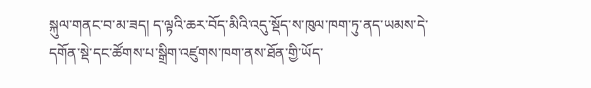སྐུལ་གནང་བ་མ་ཟད། ད་ལྟའི་ཆར་བོད་མིའི་འདུ་སྡོད་ས་ཁུལ་ཁག་ཏུ་ནད་ཡམས་དེ་དགོན་སྡེ་དང་ཚོགས་པ་སྒྲིག་འཛུགས་ཁག་ནས་ཐོན་གྱི་ཡོད་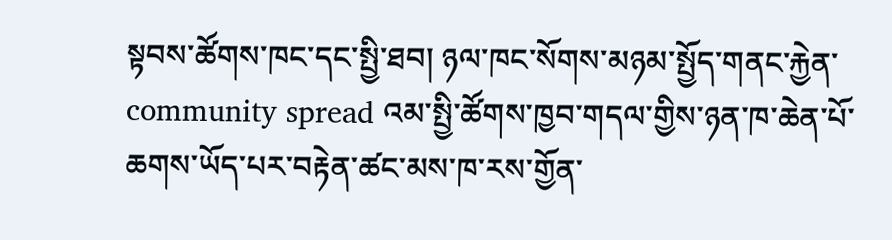སྟབས་ཚོགས་ཁང་དང་སྤྱི་ཐབ། ཉལ་ཁང་སོགས་མཉམ་སྤྱོད་གནང་རྐྱེན་ community spread འམ་སྤྱི་ཚོགས་ཁྱབ་གདལ་གྱིས་ཉན་ཁ་ཆེན་པོ་ཆགས་ཡོད་པར་བརྟེན་ཚང་མས་ཁ་རས་གྱོན་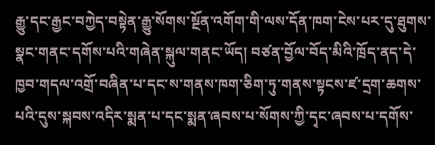རྒྱུ་དང་རྒྱང་བཀྱེད་བསྟེན་རྒྱུ་སོགས་སྔོན་འགོག་གི་ལས་དོན་ཁག་ངེས་པར་དུ་ཐུགས་སྣང་གནང་དགོས་པའི་གཞེན་སྐུལ་གནང་ཡོད། བཙན་བྱོལ་བོད་མིའི་ཁྲོད་ནད་དེ་ཁྱབ་གདལ་འགྲོ་བཞིན་པ་དང་ས་གནས་ཁག་ཅིག་ཏུ་གནས་སྟངས་ཛ་དྲག་ཆགས་པའི་དུས་སྐབས་འདིར་སྨན་པ་དང་སྨན་ཞབས་པ་སོགས་ཀྱི་དྭང་ཞབས་པ་དགོས་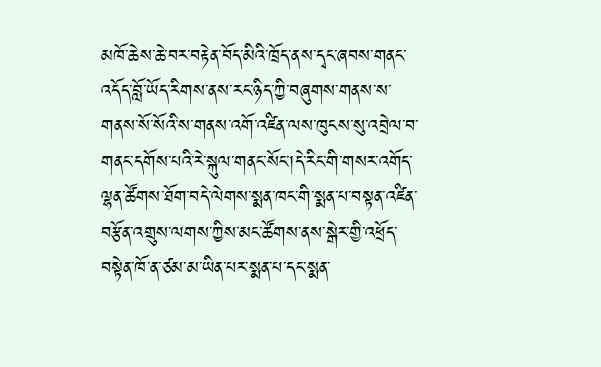མཁོ་ཆེས་ཆེ་བར་བརྟེན་བོད་མིའི་ཁྲོད་ནས་དྭང་ཞབས་གནང་འདོད་བློ་ཡོད་རིགས་ནས་རང་ཉིད་ཀྱི་བཞུགས་གནས་ས་གནས་སོ་སོའི་ས་གནས་འགོ་འཛིན་ལས་ཁུངས་སུ་འབྲེལ་བ་གནང་དགོས་པའི་རེ་སྐུལ་གནང་སོང་།དེ་རིང་གི་གསར་འགོད་ལྷན་ཚོགས་ཐོག་བདེ་ལེགས་སྨན་ཁང་གི་སྨན་པ་བསྟན་འཛིན་བརྩོན་འགྲུས་ལགས་ཀྱིས་མང་ཚོགས་ནས་སྒེར་གྱི་འཕྲོད་བསྟེན་ཁོ་ན་ཙམ་མ་ཡིན་པར་སྨན་པ་དང་སྨན་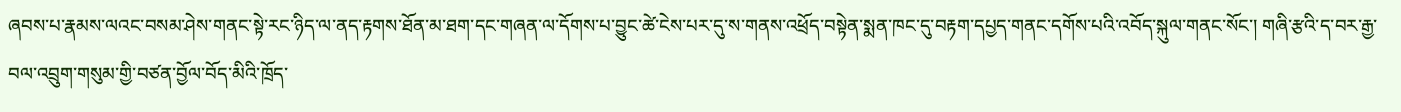ཞབས་པ་རྣམས་ལའང་བསམ་ཤེས་གནང་སྟེ་རང་ཉིད་ལ་ནད་རྟགས་ཐོན་མ་ཐག་དང་གཞན་ལ་དོགས་པ་བྱུང་ཚེ་ངེས་པར་དུ་ས་གནས་འཕྲོད་བསྟེན་སྨན་ཁང་དུ་བརྟག་དཔྱད་གནང་དགོས་པའི་འབོད་སྐུལ་གནང་སོང་། གཞི་རྩའི་ད་བར་རྒྱ་བལ་འབྲུག་གསུམ་གྱི་བཙན་བྱོལ་བོད་མིའི་ཁྲོད་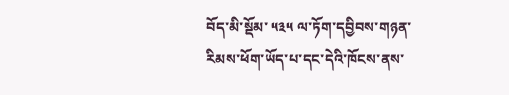བོད་མི་སྡོམ་ ༥༣༥ ལ་ཏོག་དབྱིབས་གཉན་རིམས་ཕོག་ཡོད་པ་དང་དེའི་ཁོངས་ནས་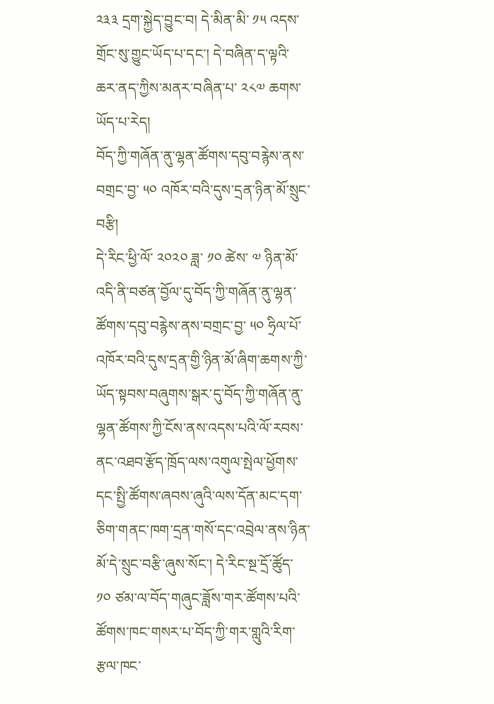༢༣༣ དྲག་སྐྱེད་བྱུང་བ། དེ་མིན་མི་ ༡༥ འདས་གྲོང་སུ་གྱུང་ཡོད་པ་དང་། དེ་བཞིན་ད་ལྟའི་ཆར་ནད་ཀྱིས་མནར་བཞིན་པ་ ༢༨༧ ཆགས་ཡོད་པ་རེད།
བོད་ཀྱི་གཞོན་ནུ་ལྷན་ཚོགས་དབུ་བརྙེས་ནས་བགྲང་བྱ་ ༥༠ འཁོར་བའི་དུས་དྲན་ཉིན་མོ་སྲུང་བརྩི།
དེ་རིང་ཕྱི་ལོ་ ༢༠༢༠ ཟླ་ ༡༠ ཚེས་ ༧ ཉིན་མོ་འདི་ནི་བཙན་བྱོལ་དུ་བོད་ཀྱི་གཞོན་ནུ་ལྷན་ཚོགས་དབུ་བརྙེས་ནས་བགྲང་བྱ་ ༥༠ ཧྲིལ་པོ་འཁོར་བའི་དུས་དྲན་གྱི་ཉིན་མོ་ཞིག་ཆགས་ཀྱི་ཡོད་སྟབས་བཞུགས་སྒར་དུ་བོད་ཀྱི་གཞོན་ནུ་ལྷན་ཚོགས་ཀྱི་ངོས་ནས་འདས་པའི་ལོ་རབས་ནང་འཐབ་རྩོད་ཁྲོད་ལས་འགུལ་སྤེལ་ཕྱོགས་དང་སྤྱི་ཚོགས་ཞབས་ཞུའི་ལས་དོན་མང་དག་ཅིག་གནང་ཁག་དྲན་གསོ་དང་འབྲེལ་ནས་ཉིན་མོ་དེ་སྲུང་བརྩི་ཞུས་སོང་། དེ་རིང་སྔ་དྲོ་ཚོུད་ ༡༠ ཙམ་ལ་བོད་གཞུང་ཟློས་གར་ཚོགས་པའི་ཚོགས་ཁང་གསར་པ་བོད་ཀྱི་གར་གླུའི་རིག་རྩལ་ཁང་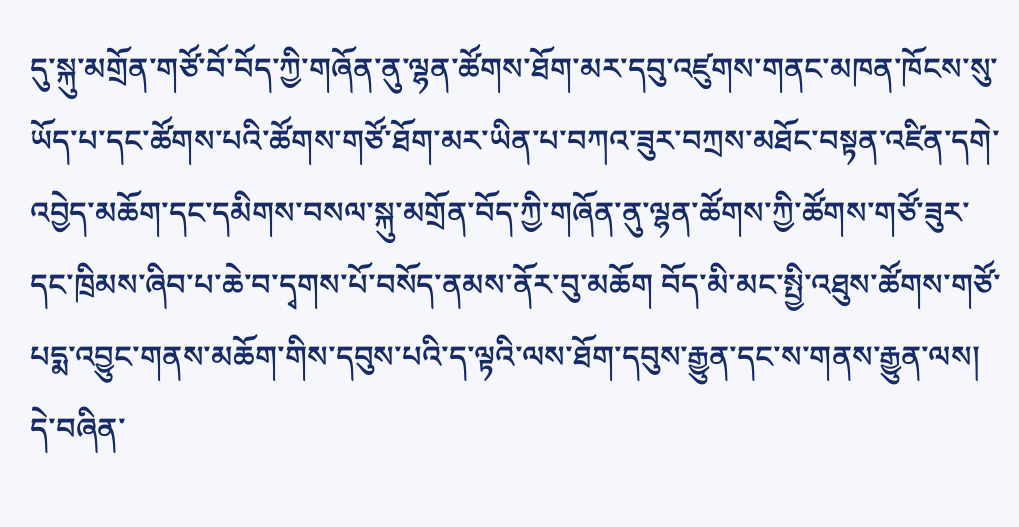དུ་སྐུ་མགྲོན་གཙོ་བོ་བོད་ཀྱི་གཞོན་ནུ་ལྷན་ཚོགས་ཐོག་མར་དབུ་འཛུགས་གནང་མཁན་ཁོངས་སུ་ཡོད་པ་དང་ཚོགས་པའི་ཚོགས་གཙོ་ཐོག་མར་ཡིན་པ་བཀའ་ཟུར་བཀྲས་མཐོང་བསྟན་འཛིན་དགེ་འབྱེད་མཆོག་དང་དམིགས་བསལ་སྐུ་མགྲོན་བོད་ཀྱི་གཞོན་ནུ་ལྷན་ཚོགས་ཀྱི་ཚོགས་གཙོ་ཟུར་དང་ཁྲིམས་ཞིབ་པ་ཆེ་བ་དྭགས་པོ་བསོད་ནམས་ནོར་བུ་མཆོག བོད་མི་མང་སྤྱི་འཐུས་ཚོགས་གཙོ་པདྨ་འབྱུང་གནས་མཆོག་གིས་དབུས་པའི་ད་ལྟའི་ལས་ཐོག་དབུས་རྒྱུན་དང་ས་གནས་རྒྱུན་ལས། དེ་བཞིན་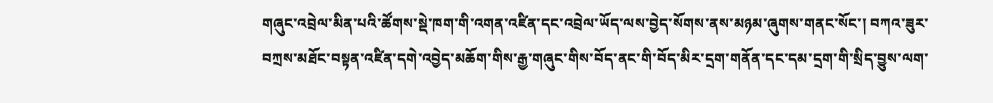གཞུང་འབྲེལ་མིན་པའི་ཚོགས་སྡེ་ཁག་གི་འགན་འཛིན་དང་འབྲེལ་ཡོད་ལས་བྱེད་སོགས་ནས་མཉམ་ཞུགས་གནང་སོང་། བཀའ་ཟུར་བཀྲས་མཐོང་བསྟན་འཛིན་དགེ་འབྱེད་མཆོག་གིས་རྒྱ་གཞུང་གིས་བོད་ནང་གི་བོད་མིར་དྲག་གནོན་དང་དམ་དྲག་གི་སྲིད་བྱུས་ལག་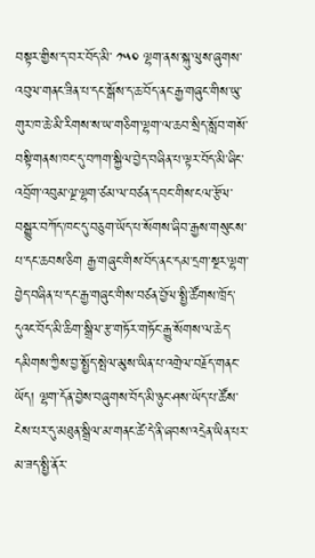བསྟར་གྱིས་ད་བར་བོད་མི་ ༡༥༠ ལྷག་ནས་སྐུ་ལུས་ཞུགས་འབུལ་གནང་ཟིན་པ་དང་སྒོས་ད་ཆ་བོད་ནང་རྒྱ་གཞུང་གིས་ཡུ་གུར་ཁ་ཆེ་མི་རིགས་ས་ཡ་གཅིག་ལྷག་ལ་ཆབ་སྲིད་སློབ་གསོ་བསྟི་གནས་ཁང་དུ་བཀག་སྐྱིལ་བྱེད་བཞིན་པ་ལྟར་བོད་མི་ཞིང་འབྲོག་འབུམ་ལྔ་ལྷག་ཙམ་ལ་བཙན་དབང་གིས་ངལ་རྩོལ་བསྒྱུར་བཀོད་ཁང་དུ་བཅུག་ཡོད་པ་སོགས་ཞིབ་རྒྱས་གསུངས་པ་དང་ཆབས་ཅིག རྒྱ་གཞུང་གིས་བོད་ནང་དམ་དྲག་སྔར་ལྷག་བྱེད་བཞིན་པ་དང་རྒྱ་གཞུང་གིས་བཙན་བྱོལ་སྤྱི་ཚོགས་ཁྲོད་དུའང་བོད་མི་ཆིག་སྒྲིལ་རྩ་གཏོར་གཏོང་རྒྱུ་སོགས་ལ་ཆེད་དམིགས་ཀྱིས་བྱ་སྤྱོད་སྤེལ་མུས་ཡིན་པ་འགྲེལ་བརྗོད་གནང་ཡོད། ལྷག་དོན་བྱེས་བཞུགས་བོད་མི་ཉུང་ཤས་ཡོད་པ་ཚོས་ངེས་པར་དུ་མཐུན་སྒྲིལ་མ་གནང་ཚེ་དེ་ནི་ཞབས་འདྲེན་ཡིན་པར་མ་ཟད་སྤྱི་ནོར་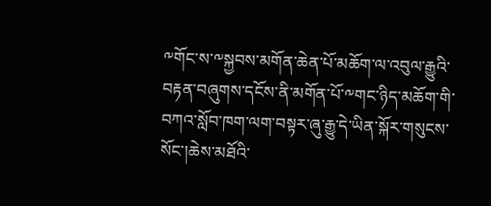༸གོང་ས་༸སྐྱབས་མགོན་ཆེན་པོ་མཆོག་ལ་འབུལ་རྒྱུའི་བརྟན་བཞུགས་དངོས་ནི་མགོན་པོ་༸གང་ཉིད་མཆོག་གི་བཀའ་སློབ་ཁག་ལག་བསྟར་ཞུ་རྒྱུ་དེ་ཡིན་སྐོར་གསུངས་སོང་།ཆེས་མཐོའི་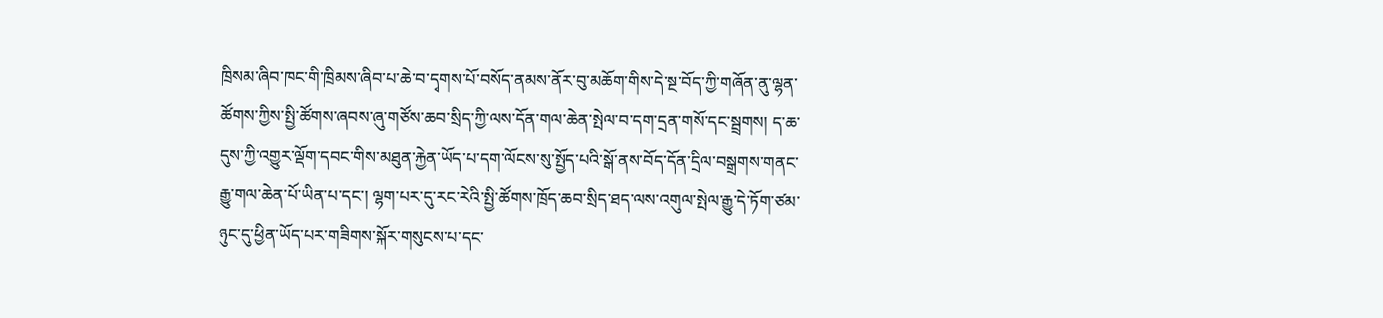ཁྲིསམ་ཞིབ་ཁང་གི་ཁྲིམས་ཞིབ་པ་ཆེ་བ་དྭགས་པོ་བསོད་ནམས་ནོར་བུ་མཆོག་གིས་དེ་སྔ་བོད་ཀྱི་གཞོན་ནུ་ལྷན་ཚོགས་ཀྱིས་སྤྱི་ཚོགས་ཞབས་ཞུ་གཙོས་ཆབ་སྲིད་ཀྱི་ལས་དོན་གལ་ཆེན་སྤེལ་བ་དག་དྲན་གསོ་དང་སྦྲགས། ད་ཆ་དུས་ཀྱི་འགྱུར་ལྡོག་དབང་གིས་མཐུན་རྐྱེན་ཡོད་པ་དག་ལོངས་སུ་སྤྱོད་པའི་སྒོ་ནས་བོད་དོན་དྲིལ་བསྒྲགས་གནང་རྒྱུ་གལ་ཆེན་པོ་ཡིན་པ་དང་། ལྷག་པར་དུ་རང་རེའི་སྤྱི་ཚོགས་ཁྲོད་ཆབ་སྲིད་ཐད་ལས་འགུལ་སྤེལ་རྒྱུ་དེ་ཏོག་ཙམ་ཉུང་དུ་ཕྱིན་ཡོད་པར་གཟིགས་སྐོར་གསུངས་པ་དང་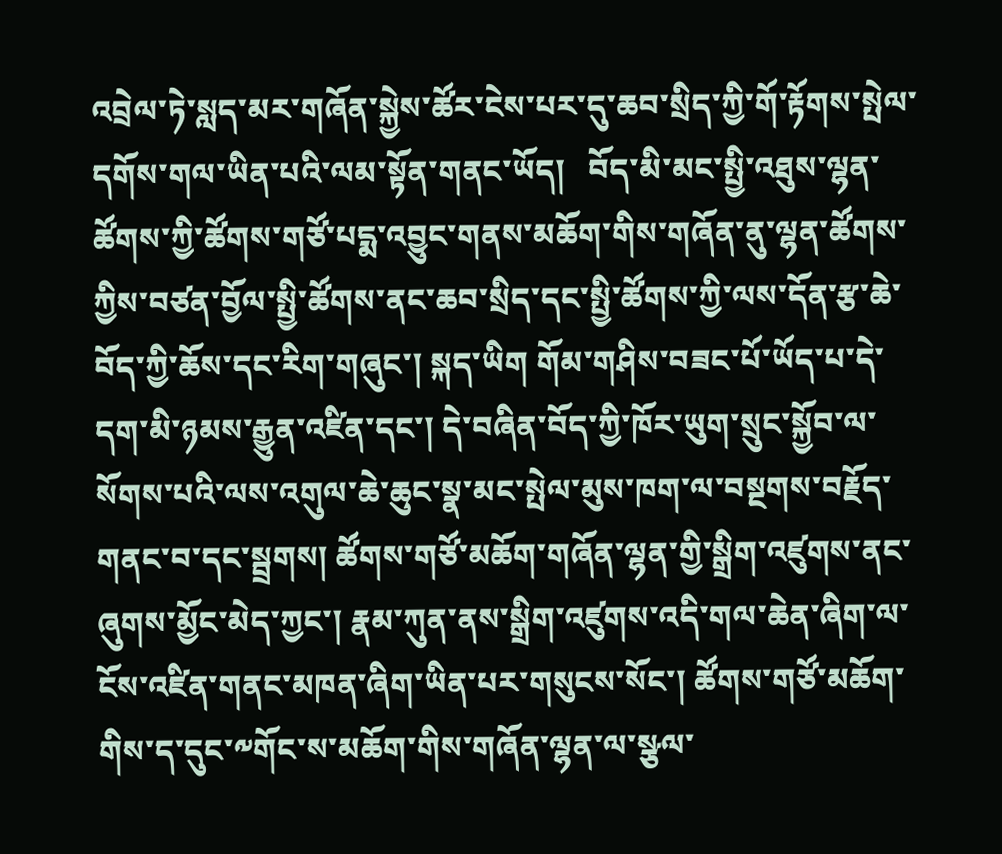འབྲེལ་ཏེ་སླད་མར་གཞོན་སྐྱེས་ཚོར་ངེས་པར་དུ་ཆབ་སྲིད་ཀྱི་གོ་རྟོགས་སྤེལ་དགོས་གལ་ཡིན་པའི་ལམ་སྟོན་གནང་ཡོད།   བོད་མི་མང་སྤྱི་འཐུས་ལྷན་ཚོགས་ཀྱི་ཚོགས་གཙོ་པདྨ་འབྱུང་གནས་མཆོག་གིས་གཞོན་ནུ་ལྷན་ཚོགས་ཀྱིས་བཙན་བྱོལ་སྤྱི་ཚོགས་ནང་ཆབ་སྲིད་དང་སྤྱི་ཚོགས་ཀྱི་ལས་དོན་རྩ་ཆེ་བོད་ཀྱི་ཆོས་དང་རིག་གཞུང་། སྐད་ཡིག གོམ་གཤིས་བཟང་པོ་ཡོད་པ་དེ་དག་མི་ཉམས་རྒྱུན་འཛིན་དང་། དེ་བཞིན་བོད་ཀྱི་ཁོར་ཡུག་སྲུང་སྐྱོབ་ལ་སོགས་པའི་ལས་འགུལ་ཆེ་ཆུང་སྣ་མང་སྤེལ་མུས་ཁག་ལ་བསྔགས་བརྗོད་གནང་བ་དང་སྦྲགས། ཚོགས་གཙོ་མཆོག་གཞོན་ལྷན་གྱི་སྒྲིག་འཛུགས་ནང་ཞུགས་མྱོང་མེད་ཀྱང་། རྣམ་ཀུན་ནས་སྒྲིག་འཛུགས་འདི་གལ་ཆེན་ཞིག་ལ་ངོས་འཛིན་གནང་མཁན་ཞིག་ཡིན་པར་གསུངས་སོང་། ཚོགས་གཙོ་མཆོག་གིས་ད་དུང་༸གོང་ས་མཆོག་གིས་གཞོན་ལྷན་ལ་སྩལ་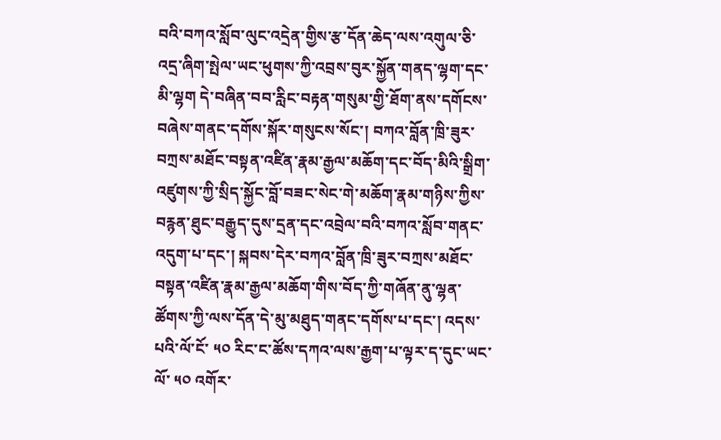བའི་བཀའ་སློབ་ལུང་འདྲེན་གྱིས་རྩ་དོན་ཆེད་ལས་འགུལ་ཅི་འདྲ་ཞིག་སྤེལ་ཡང་ཕུགས་ཀྱི་འབྲས་བུར་སྐྱོན་གནད་ལྷག་དང་མི་ལྷག དེ་བཞིན་བབ་རླིང་བརྟན་གསུམ་གྱི་ཐོག་ནས་དགོངས་བཞེས་གནང་དགོས་སྐོར་གསུངས་སོང་། བཀའ་བློན་ཁྲི་ཟུར་བཀྲས་མཐོང་བསྟན་འཛིན་རྣམ་རྒྱལ་མཆོག་དང་བོད་མིའི་སྒྲིག་འཛུགས་ཀྱི་སྲིད་སྐྱོང་བློ་བཟང་སེང་གེ་མཆོག་རྣམ་གཉིས་ཀྱིས་བརྙན་ཐུང་བརྒྱུད་དུས་དྲན་དང་འབྲེལ་བའི་བཀའ་སློབ་གནང་འདུག་པ་དང་། སྐབས་དེར་བཀའ་བློན་ཁྲི་ཟུར་བཀྲས་མཐོང་བསྟན་འཛིན་རྣམ་རྒྱལ་མཆོག་གིས་བོད་ཀྱི་གཞོན་ནུ་ལྷན་ཚོགས་ཀྱི་ལས་དོན་དེ་མུ་མཐུད་གནང་དགོས་པ་དང་། འདས་པའི་ལོ་ངོ་ ༥༠ རིང་ང་ཚོས་དཀའ་ལས་རྒྱག་པ་ལྟར་ད་དུང་ཡང་ལོ་ ༥༠ འགོར་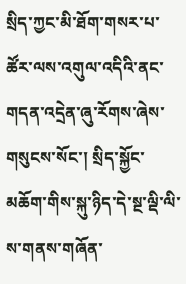སྲིད་ཀྱང་མི་ཐོག་གསར་པ་ཚོར་ལས་འགུལ་འདིའི་ནང་གདན་འདྲེན་ཞུ་རོགས་ཞེས་གསུངས་སོང་། སྲིད་སྐྱོང་མཆོག་གིས་སྐུ་ཉིད་དེ་སྔ་ལྡི་ལི་ས་གནས་གཞོན་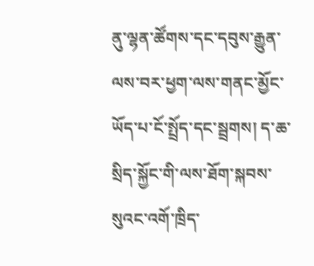ནུ་ལྷན་ཚོགས་དང་དབུས་རྒྱུན་ལས་བར་ཕྱག་ལས་གནང་མྱོང་ཡོད་པ་ངོ་སྤྲོད་དང་སྦྲགས། ད་ཆ་སྲིད་སྐྱོང་གི་ལས་ཐོག་སྐབས་སུའང་འགོ་ཁྲིད་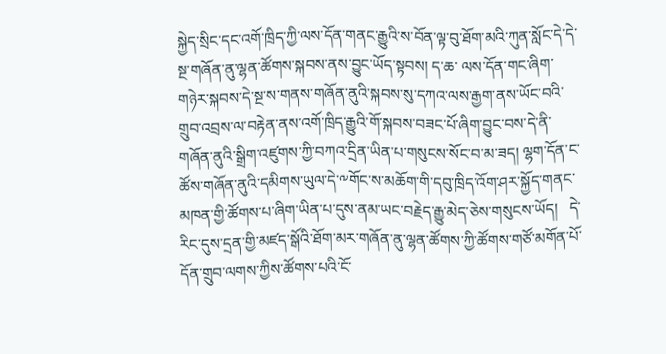སྐྱེད་སྲིང་དང་འགོ་ཁྲིད་ཀྱི་ལས་དོན་གནང་རྒྱུའི་ས་བོན་ལྟ་བུ་ཐོག་མའི་ཀུན་སློང་དེ་དེ་སྔ་གཞོན་ནུ་ལྷན་ཚོགས་སྐབས་ནས་བྱུང་ཡོད་སྟབས། ད་ཆ་ ལས་དོན་གང་ཞིག་གཉེར་སྐབས་དེ་སྔ་ས་གནས་གཞོན་ནུའི་སྐབས་སུ་དཀའ་ལས་རྒྱག་ནས་ཡོང་བའི་གྲུབ་འབྲས་ལ་བརྟེན་ནས་འགོ་ཁྲིད་རྒྱུའི་གོ་སྐབས་བཟང་པོ་ཞིག་བྱུང་བས་དེ་ནི་གཞོན་ནུའི་སྒྲིག་འཛུགས་ཀྱི་བཀའ་དྲིན་ཡིན་པ་གསུངས་སོང་བ་མ་ཟད། ལྷག་དོན་ང་ཚོས་གཞོན་ནུའི་དམིགས་ཡུལ་དེ་༸གོང་ས་མཆོག་གི་དབུ་ཁྲིད་འོག་ཤར་སྐྱོད་གནང་མཁན་གྱི་ཚོགས་པ་ཞིག་ཡིན་པ་དུས་ནམ་ཡང་བརྗེད་རྒྱུ་མེད་ཅེས་གསུངས་ཡོད།   དེ་རིང་དུས་དྲན་གྱི་མཛད་སྒོའི་ཐོག་མར་གཞོན་ནུ་ལྷན་ཚོགས་ཀྱི་ཚོགས་གཙོ་མགོན་པོ་དོན་གྲུབ་ལགས་ཀྱིས་ཚོགས་པའི་ངོ་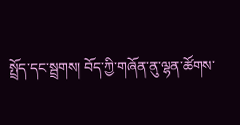སྤྲོད་དང་སྦྲགས། བོད་ཀྱི་གཞོན་ནུ་ལྷན་ཚོགས་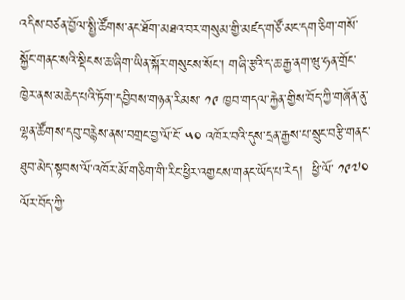འདིས་བཙན་བྱོལ་སྤྱི་ཚོགས་ནང་ཐོག་མཐའ་བར་གསུམ་གྱི་མཛད་གཙོ་མང་དག་ཅིག་གསོ་སྐྱོང་གནང་སའི་སྡིངས་ཆ་ཞིག་ཡིན་སྐོར་གསུངས་སོང་། གཞི་རྩའི་ད་ཆ་རྒྱ་ནག་ཝུ་ཧན་གྲོང་ཁྱེར་ནས་མཆེད་པའི་ཏོག་དབྱིབས་གཉན་རིམས་ ༡༩ ཁྱབ་གདལ་རྐྱེན་གྱིས་བོད་ཀྱི་གཞོན་ནུ་ལྷན་ཚོགས་དབུ་བརྙེས་ནས་བགྲང་བྱ་ལོ་ངོ་ ༥༠ འཁོར་བའི་དུས་དྲན་རྒྱས་པ་སྲུང་བརྩི་གནང་ཐུབ་མེད་སྟབས་ལོ་འཁོར་མོ་གཅིག་གི་རིང་ཕྱིར་འགྱངས་གནང་ཡོད་པ་རེད།  ཕྱི་ལོ་ ༡༩༧༠ ལོར་བོད་ཀྱི་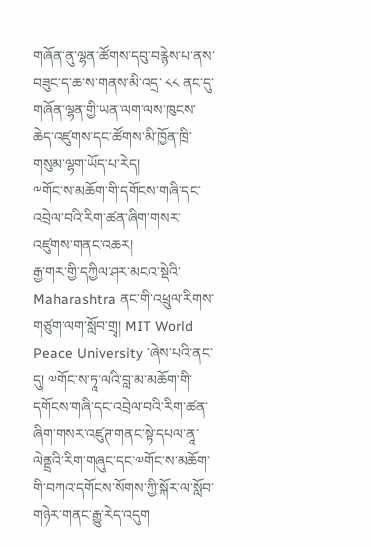གཞོན་ནུ་ལྷན་ཚོགས་དབུ་བརྙེས་པ་ནས་བཟུང་ད་ཆ་ས་གནས་མི་འདྲ་ ༨༨ ནང་དུ་གཞོན་ལྷན་གྱི་ཡན་ལག་ལས་ཁུངས་ཆེད་འཛུགས་དང་ཚོགས་མི་ཁྱོན་ཁྲི་གསུམ་ལྷག་ཡོད་པ་རེད།
༸གོང་ས་མཆོག་གི་དགོངས་གཞི་དང་འབྲེལ་བའི་རིག་ཚན་ཞིག་གསར་འཛུགས་གནང་འཆར།
རྒྱ་གར་གྱི་དཀྱིལ་ཤར་མངའ་སྡེའི་ Maharashtra ནང་གི་འཕྲུལ་རིགས་གཙུག་ལག་སློབ་གྲྭ། MIT World Peace University ་ཞེས་པའི་ནང་དུ། ༧གོང་ས་ཏཱ་ལའི་བླ་མ་མཆོག་གི་དགོངས་གཞི་དང་འབྲེལ་བའི་རིག་ཚན་ཞིག་གསར་འཛུཊ་གནང་སྟེ་དཔལ་ནཱ་ལེནྡྲའི་རིག་གཞུང་དང་༧གོང་ས་མཆོག་གི་བཀའ་དགོངས་སོགས་ཀྱི་སྐོར་ལ་སློབ་གཉེར་གནང་རྒྱུ་རེད་འདུག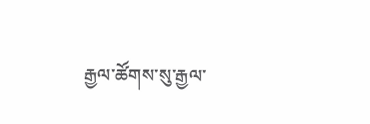རྒྱལ་ཚོགས་སུ་རྒྱལ་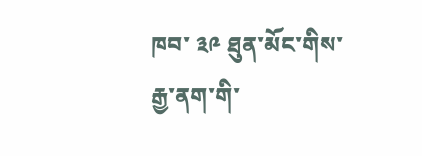ཁབ་ ༣༩ ཐུན་མོང་གིས་རྒྱ་ནག་གི་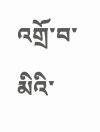འགྲོ་བ་མིའི་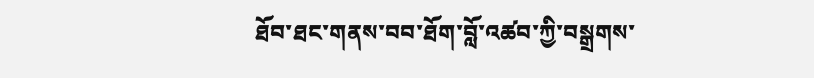ཐོབ་ཐང་གནས་བབ་ཐོག་བློ་འཚབ་ཀྱི་བསྒྲགས་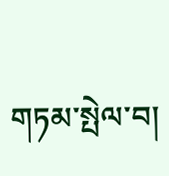གཏམ་སྤེལ་བ།